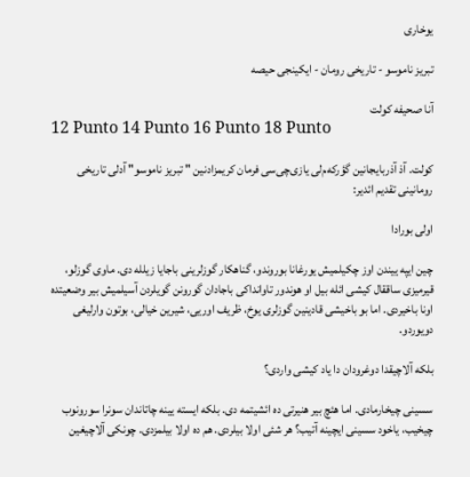یوخاری

تبریز ناموسو - تاریخی رومان - ایکینجی حیصه

آنا صحیفه کولت
12 Punto 14 Punto 16 Punto 18 Punto

کولت. آذ آذربایجانین گؤرکه‌م‌لی یازی‌چی‌سی فرمان کریمزادنین " تبریز ناموسو" آدلی تاریخی رومانینی تقدیم ائدیر:

اولی بورادا

چین ایپه ییندن اوز چکیلمیش یورغانا بوروندو، گناهکار گوزلرینی باجایا زیلله دی. ماوی گوزلو، قیرمیزی ساققال کیشی ائله بیل او هوندور تاوانداکی باجادان گورونن گویلردن آسیلمیش بیر وضعیتده اونا باخیردی. اما بو باخیشی قادینین گوزلری یوخ، ظریف اوریی، شیرین خیالی، بوتون وارلیغی دویوردو.

بلکه آلاچیقدا دوغرودان دا یاد کیشی واردی؟

سسینی چیخارمادی. اما هئچ بیر هنیرتی ده ائشیتمه دی. بلکه ایسته یینه چاتاندان سونرا سورونوب چیخیب، یاخود سسینی ایچینه آتیب؟ هر شئی اولا بیلردی. هم ده اولا بیلمزدی. چونکی آلاچیغین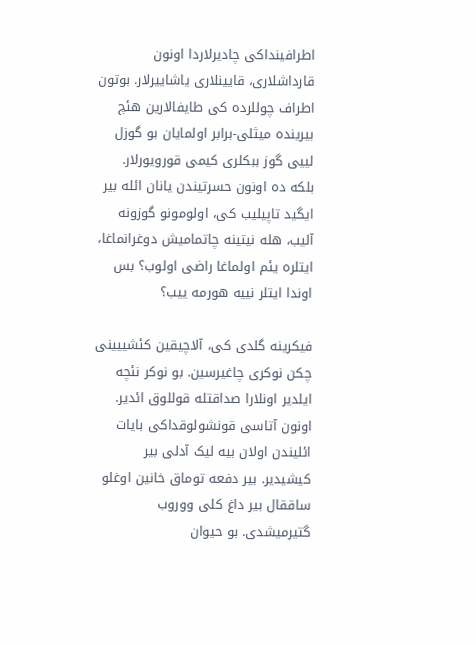اطرافینداکی چادیرلاردا اونون قارداشلاری، قایینلاری یاشاییرلار. بوتون اطراف چوللرده کی طایفالارین هئچ بیرینده میثلی-برابر اولمایان بو گوزل لییی گوز ببکلری کیمی قورویورلار. بلکه ده اونون حسرتیندن یانان ائله بیر ایگید تاپیلیب کی، اولومونو گوزونه آلیب، هله نیتینه چاتمامیش دوغرانماغا، ایتلره یئم اولماغا راضی اولوب؟ بس اوندا ایتلر نییه هورمه ییب؟

فیکرینه گلدی کی، آلاچیقین کئشییینی چکن نوکری چاغیرسین. بو نوکر نئچه ایلدیر اونلارا صداقتله قوللوق ائدیر. اونون آتاسی قونشولوقداکی بایات ائلیندن اولان بیه لیک آدلی بیر کیشیدیر. بیر دفعه توماق خانین اوغلو ساققال بیر داغ کلی ووروب گتیرمیشدی. بو حیوان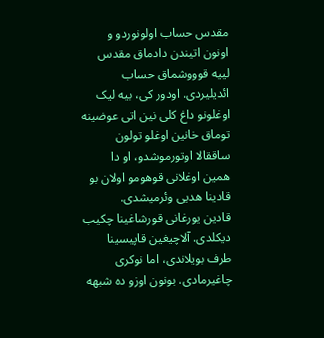مقدس حساب اولونوردو و اونون اتیندن دادماق مقدس لییه قوووشماق حساب ائدیلیردی. اودور کی، بیه لیک اوغلونو داغ کلی نین اتی عوضینه توماق خانین اوغلو تولون ساققالا اوتورموشدو، او دا همین اوغلانی قوهومو اولان بو قادینا هدیی وئرمیشدی.
قادین یورغانی قورشاغینا چکیب دیکلدی. آلاچیغین قاپیسینا طرف بویلاندی، اما نوکری چاغیرمادی. بونون اوزو ده شبهه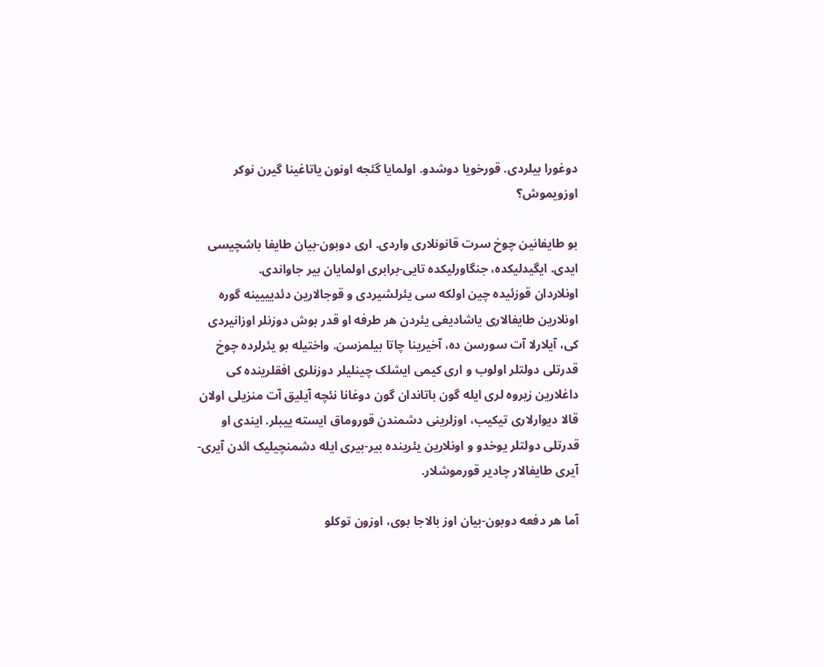دوغورا بیلردی. قورخویا دوشدو. اولمایا گئجه اونون یاتاغینا گیرن نوکر اوزویموش؟

بو طایفانین چوخ سرت قانونلاری واردی. اری دوبون-بیان طایفا باشچیسی ایدی. ایگیدلیکده، جنگاورلیکده تایی-برابری اولمایان بیر جاواندی.
اونلاردان قوزئیده چین اولکه سی یئرلشیردی و قوجالارین دئدیییینه گوره اونلارین طایفالاری یاشادیغی یئردن هر طرفه او قدر بوش دوزنلر اوزانیردی کی، آیلارلا آت سورسن ده، آخیرینا چاتا بیلمزسن. واختیله بو یئرلرده چوخ قدرتلی دولتلر اولوب و اری کیمی ایشلک چینلیلر دوزنلری افقلرینده کی داغلارین زیروه لری ایله گون باتاندان گون دوغانا نئچه آیلیق آت منزیلی اولان قالا دیوارلاری تیکیب، اوزلرینی دشمندن قوروماق ایسته ییبلر. ایندی او قدرتلی دولتلر یوخدو و اونلارین یئرینده بیر-بیری ایله دشمنچیلیک ائدن آیری-آیری طایفالار چادیر قورموشلار.

آما هر دفعه دوبون-بیان اوز بالاجا بوی، اوزون توکلو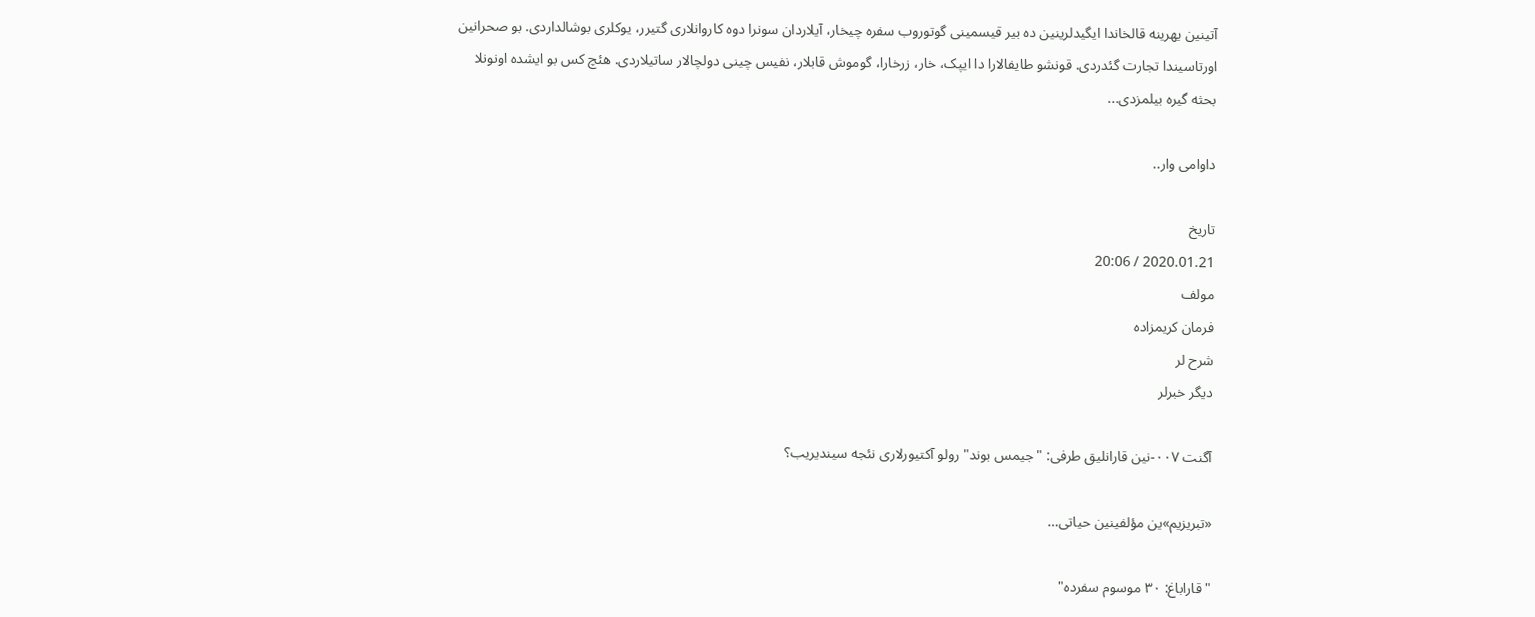آتینین یهرینه قالخاندا ایگیدلرینین ده بیر قیسمینی گوتوروب سفره چیخار، آیلاردان سونرا دوه کاروانلاری گتیرر، یوکلری بوشالداردی. بو صحرانین اورتاسیندا تجارت گئدردی. قونشو طایفالارا دا ایپک، خار، زرخارا، گوموش قابلار، نفیس چینی دولچالار ساتیلاردی. هئچ کس بو ایشده اونونلا بحثه گیره بیلمزدی...

داوامی وار..

تاریخ
2020.01.21 / 20:06
مولف
فرمان کریمزاده
شرح لر
دیگر خبرلر

آگنت ۰۰۷-نین قارانلیق طرفی: "جیمس بوند" رولو آکتیورلاری نئجه سیندیریب؟

«تبریزیم»ین مؤلفینین حیاتی…

"قاراباغ: ۳۰ موسوم سفرده"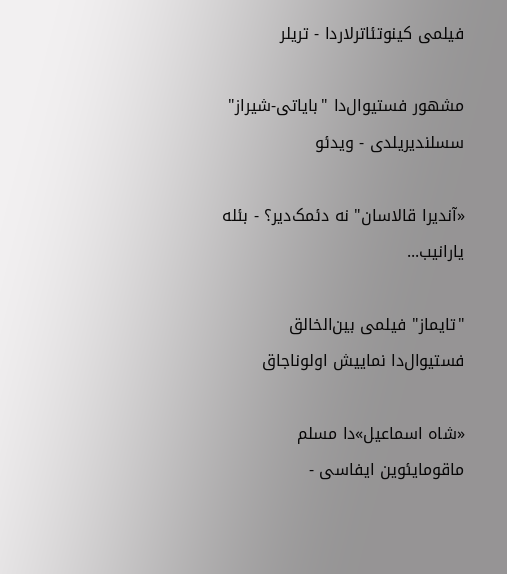فیلمی کینوتئاترلاردا - تریلر

مشهور فستیوال‌دا "بایاتی-شیراز" سسلندیریلدی - ویدئو

«آندیرا قالاسان" نه دئمک‌دیر؟ - بئله یارانیب...

"تایماز" فیلمی بین‌الخالق فستیوال‌دا نماییش اولوناجاق

«شاه اسماعیل»دا مسلم ماقومایئوین ایفاسی -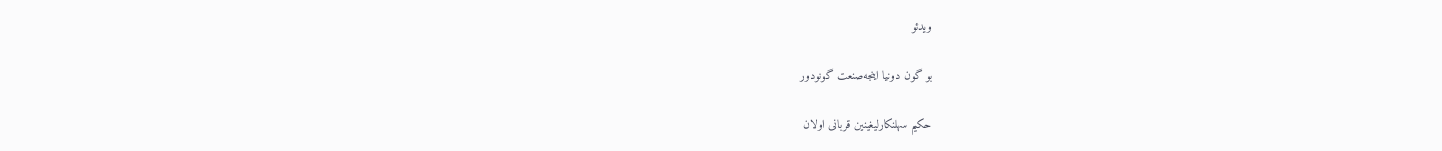ویدئو

بو گون دونیا اینجه‌صنعت گونودور

حکیم سهلنکارلیغینین قربانی اولان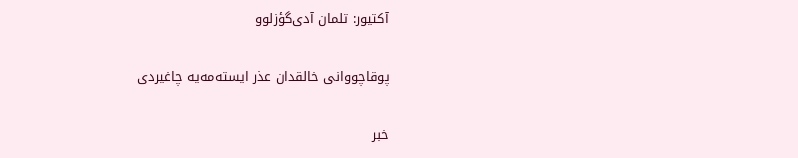آکتیور: تلمان آدی‌گؤزلوو

پوقاچووانی خالقدان عذر ایسته‌مه‌یه چاغیردی

خبر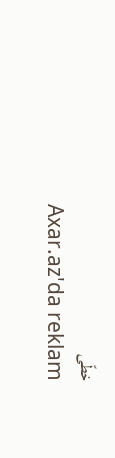خطّی
Axar.az'da reklam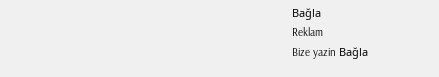Bağla
Reklam
Bize yazin Bağla